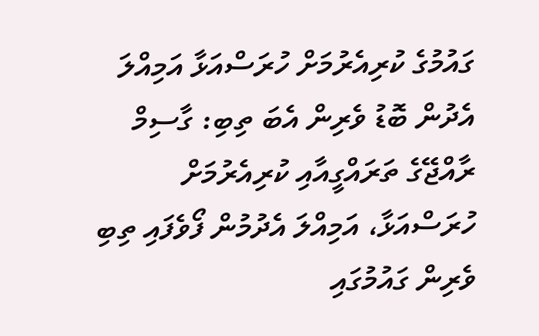ގައުމުގެ ކުރިއެރުމަށް ހުރަސްއަޅާ އަމިއްލަ އެދުން ބޮޑު ވެރިން އެބަ ތިބި: ގާސިމް
ރާއްޖޭގެ ތަރައްގީއާއި ކުރިއެރުމަށް ހުރަސްއަޅާ، އަމިއްލަ އެދުމުން ފޯވެފައި ތިބި ވެރިން ގައުމުގައި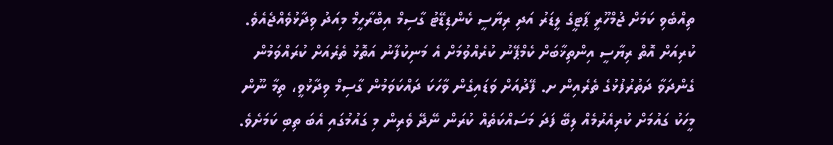ތިއްބެވި ކަމަށް ޖުމްހޫރީ ޕާޓީގެ ލީޑަރު އަދި ރިޔާސީ ކެންޑިޑޭޓު ގާސިމް އިބްރާހީމް މިއަދު ވިދާޅުވެއްޖެއެވެ. ކުރިއަށް އޮތް ރިޔާސީ އިންތިޚާބަށް ކެމްޕޭނު ކުރެއްވުމަށް އެ މަނިކުފާނު އަތޮޅު ތެރެއަށް ކުރައްވަމުން ގެންދަވާ ދަތުރުފުޅުގެ ތެރެއިން ށ. ފޭދުއަށް ވަޑައިގެން ވާހަކަ ދައްކަވަމުން ގާސިމް ވިދާޅުވީ، ތިމާ ނޫން މީހަކު ގައުމަށް ކުރިއެރުމެއް ލިބޭ ފަދަ މަސައްކަތެއް ކުރަން ނޭދޭ ވެރިން މި ގައުމުގައި އެބަ ތިބި ކަމަށެވެ.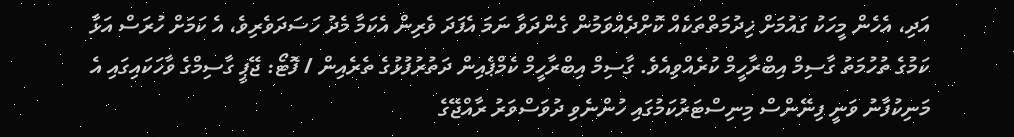އަދި، އެހެން މީހަކު ގައުމަށް ޚިދުމަތްތަކެއް ކޮށްދެއްވަމުން ގެންދަވާ ނަމަ އެފަދަ ވެރިން އެކަމާ މެދު ހަސަދަވެރިވެ، އެ ކަމަށް ހުރަސް އަޅާ ކަމުގެ ތުހުމަތު ގާސިމް އިބްރާހީމް ކުރެއްވިއެވެ. ގާސިމް އިބްރާހީމް ކެމްޕެއިން ދަތުރުފުޅުގެ ތެރެއިން / ފޮޓޯ: ޖޭޕީ ގާސިމްގެ ވާހަކައިގައި އެ މަނިކުފާނު ވަނީ ފިނޭންސް މިނިސްޓަރުކަމުގައި ހުންނެވި ދުވަސްވަރު ރާއްޖޭގެ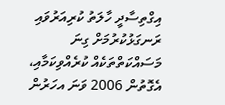އިގްތިސާދީ ހާލަތު ކުރިއަރުވައި ރަނގަޅުކުރުމަށް ގިނަ މަސައްކަތްތަކެއް ކުރެއްވިކަމާއި، އެގޮތުން 2006 ވަނަ އހަރުން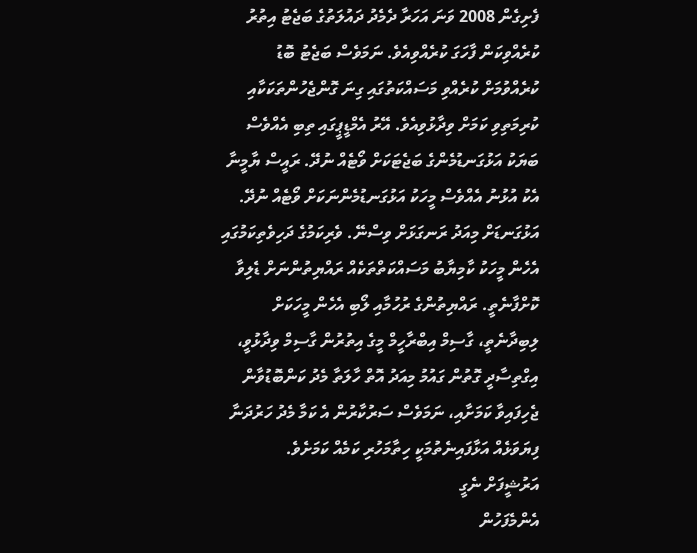ފެށިގެން 2008 ވަނަ އަހަރާ ދެމެދު ދައުލަތުގެ ބަޖެޓު އިތުރު ކުރެއްވިކަން ފާހަގަ ކުރެއްވިއެވެ. ނަމަވެސް ބަޖެޓު ބޮޑު ކުރެއްވުމަށް ކުރެއްވި މަސައްކަތުގައި ގިނަ ގޮންޖެހުންތަކަކާއި ކުރިމަތިވި ކަމަށް ވިދާޅުވިއެވެ. އޭރު އެމްޑީޕީގައި ތިބި އެއްވެސް ބަޔަކު އަޅުގަނޑުމެންގެ ބަޖެޓަކަށް ވޯޓެއް ނުދޭ. ރައީސް ޔާމީނާ އެކު އުޅުނު އެއްވެސް މީހަކު އަޅުގަނޑުމެންނަކަށް ވޯޓެއް ނުދޭ. އަޅުގަނޑަށް މިއަދު ރަނގަޅަށް ވިސްނޭ. ވެރިކަމުގެ ދަހިވެތިކަމުގައި އެހެން މީހަކު ކާމިޔާބު މަސައްކަތްތަކެއް ރައްޔިތުންނަށް ޑެލިވާ ކޮށްފާނެތީ. ރައްޔިތުންގެ ރުހުމާއި ލޯބި އެހެން މީހަކަށް ލިބިދާނެތީ، ގާސިމް އިބްރާހީމް މީގެ އިތުރުން ގާސިމް ވިދާޅުވީ، އިގްތިސާދީ ގޮތުން ގައުމު މިއަދު އޮތް ހާލަތާ މެދު ކަންބޮޑުވާން ޖެހިފައިވާ ކަމަށާއި، ނަމަވެސް ސަރުކާރުން އެ ކަމާ މެދު ހަރުދަނާ ފިޔަވަޅެއް އަޅާފައިނެތުމަކީ ހިތާމަހުރި ކަމެއް ކަމަށެވެ.
އަރުޝީފަށް ނެގީ
އެންމެފަހުން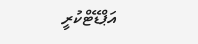އަޕްޑޭޓްކުރީ